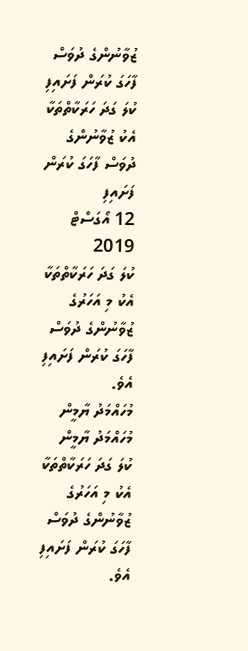ޒުވާނުންގެ ދުވަސް ފާހަގަ ކުރަން ފަށައިފި
ކުލަ ގަދަ ހަރަކާތްތަކާ އެކު ޒުވާނުންގެ ދުވަސް ފާހަގަ ކުރަން ފަށައިފި
12 އޯގަސްޓް 2019
ކުލަ ގަދަ ހަރަކާތްތަކާ އެކު މި އަހަރުގެ ޒުވާނުންގެ ދުވަސް ފާހަގަ ކުރަން ފަށައިފި އެވެ.
މުހައްމަދު ޔާމީން މުހައްމަދު ޔާމީން
ކުލަ ގަދަ ހަރަކާތްތަކާ އެކު މި އަހަރުގެ ޒުވާނުންގެ ދުވަސް ފާހަގަ ކުރަން ފަށައިފި އެވެ.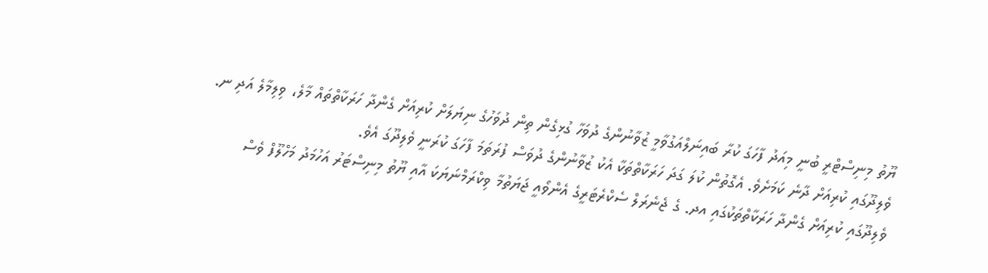ޔޫތު މިނިސްޓްރީ ބުނީ މިއަދު ފާހަގަ ކުރާ ބައިނަލްއަގުވާމީ ޒުވާނުންގެ ދުވަހާ ގުޅިގެން ތިން ދުވަހުގެ ނިޔަލަށް ކުރިއަށް ގެންދާ ހަރަކާތްތައް މާލެ، ވިލިމާލެ އަދި ނ. ވެލިދޫގައި ކުރިއަށް ދާނެ ކަމަށެވެ. އެގޮތުން ކުލަ ގަދަ ހަރަކާތްތަކާ އެކު ޒުވާނުންގެ ދުވަސް ފުރަތަމަ ފާހަގަ ކުރަނީ ވެލިދޫގަ އެވެ.
ވެލިދޫގައި ކުރިއަށް ގެންދާ ހަރަކާތްތަކުގައި އދ. ގެ ޖެނެރަލް ސެކްރެޓަރީގެ އެންވޯއީ ޖަޔަތުމާ ވިކްރަމްނަޔަކަ އާއި ޔޫތު މިނިސްޓަރު އަހުމަދު މަހްލޫފް ވެސް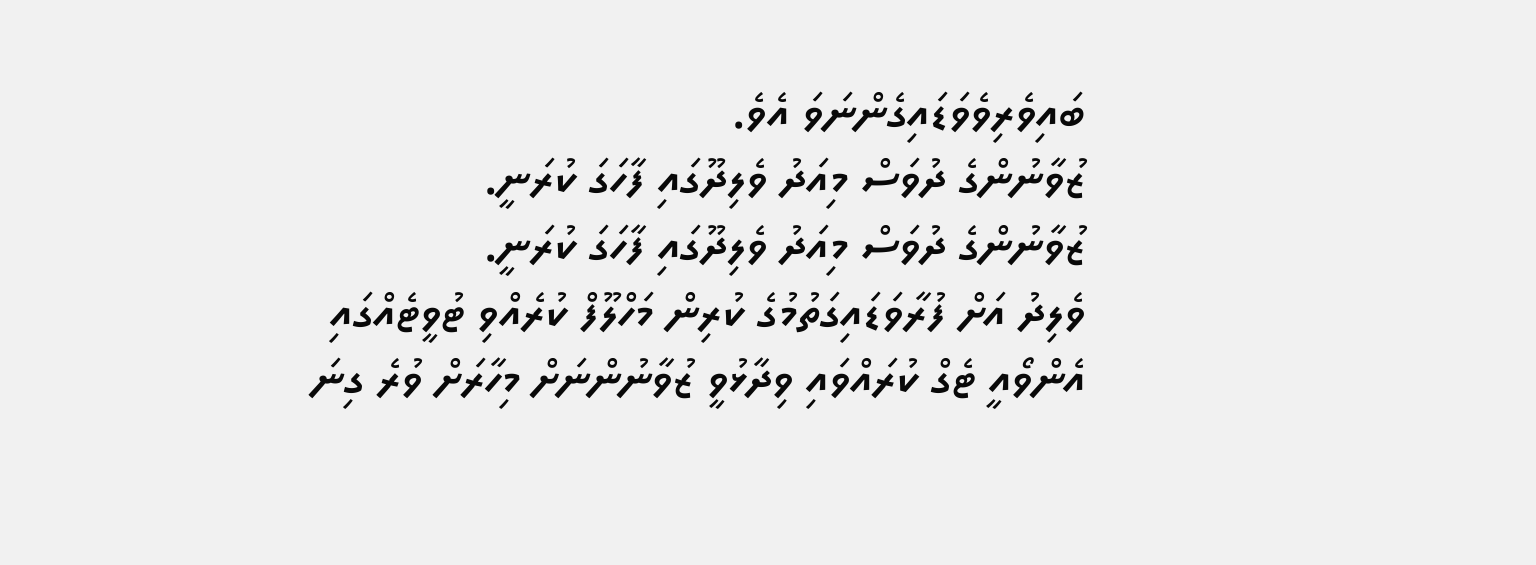ބައިވެރިވެވަޑައިގެންނަވަ އެވެ.
ޒުވާނުންގެ ދުވަސް މިއަދު ވެލިދޫގައި ފާހަގަ ކުރަނީ.
ޒުވާނުންގެ ދުވަސް މިއަދު ވެލިދޫގައި ފާހަގަ ކުރަނީ.
ވެލިދު އަށް ފުރާވަޑައިގަތުމުގެ ކުރިން މަހްލޫފް ކުރެއްވި ޓުވީޓެއްގައި އެންވޯއީ ޓެގް ކުރައްވައި ވިދާޅުވީ ޒުވާނުންނަށް މިހާރަށް ވުރެ ގިނަ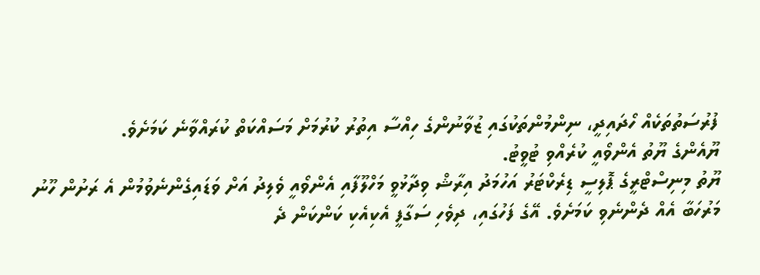ފުރުސަތުތަކެއް ހޯދައިދީ، ނިންމުންތަކުގައި ޒުވާނުންގެ ހިއްސާ އިތުރު ކުރުމަށް މަސައްކަތް ކުރައްވާނެ ކަމަށެވެ.
ޔޫއެންގެ ޔޫތު އެންވޯއީ ކުރެއްވި ޓުވީޓު.
ޔޫތު މިނިސްޓްރީގެ ޕޮލިސީ ޑިރެކްޓަރު އަހުމަދު އިރާޝް ވިދާޅުވީ މަހްލޫފާއި އެންވޯއީ ވެލިދު އަށް ވަޑައިގެންނެވުމުން އެ ރަށުން ހޫނު މަރުހަބާ އެއް ދެންނެވި ކަމަށެވެ. އޭގެ ފަހުގައި، ދިވެހި ސަގާފީ އެކިއެކި ކަންކަން ދެ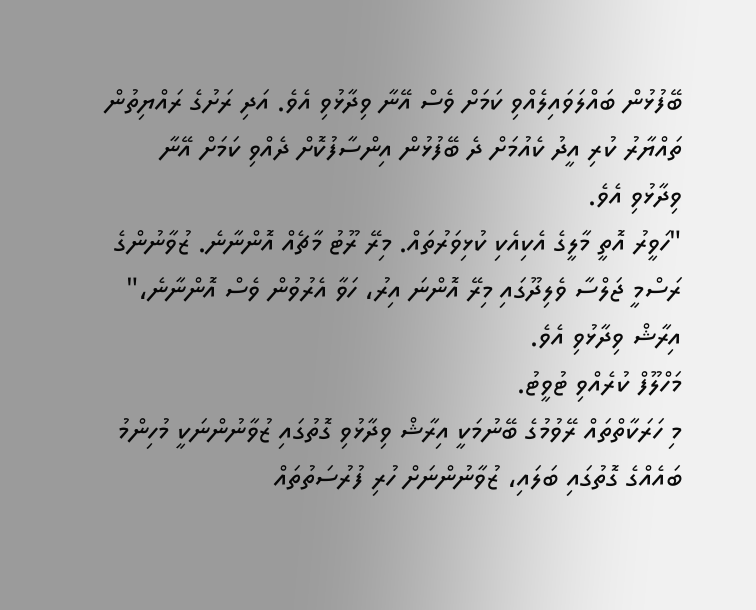ބޭފުޅުން ބައްލަވައިލެއްވި ކަމަށް ވެސް އޭނާ ވިދާޅުވި އެވެ. އަދި ރަށުގެ ރައްޔިތުން ތައްޔާރު ކުރި އީދު ކެއުމަށް ދެ ބޭފުޅުން އިންސާފުކޮށް ދެއްވި ކަމަށް އޭނާ ވިދާޅުވި އެވެ.
"ހަވީރު އޮތީ މާލީގެ އެކިއެކި ކުޅިވަރުތައް. މިރޭ ރޫޓު މާޗެއް އޮންނާނެ. ޒުވާނުންގެ ރަސްމީ ޖަލްސާ ވެލިދޫގައި މިރޭ އޮންނަ އިރު، ހަވާ އެރުވުން ވެސް އޮންނާނެ،" އިރާޝް ވިދާޅުވި އެވެ.
މަހްލޫފް ކުރެއްވި ޓުވީޓު.
މި ހަރަކާތްތައް ރޭވުމުގެ ބޭނުމަކީ އިރާޝް ވިދާޅުވި ގޮތުގައި ޒުވާނުންނަކީ މުހިންމު ބައެއްގެ ގޮތުގައި ބަލައި، ޒުވާނުންނަށް ހުރި ފުރުސަތުތައް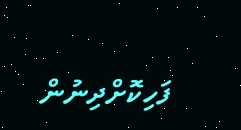ފަހިކޮށްދިނުން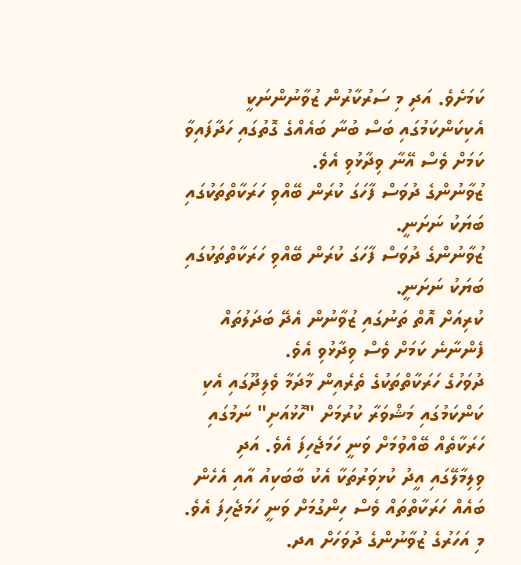ކަމަށެވެ. އަދި މި ސަރުކާރުން ޒުވާނުންނަކީ އެކިކަންކަމުގައި ބަސް ބުނާ ބައެއްގެ ގޮތުގައި ހަދާފައިވާ ކަމަށް ވެސް އޭނާ ވިދާޅުވި އެވެ.
ޒުވާނުންގެ ދުވަސް ފާހަގަ ކުރަން ބޭއްވި ހަރަކާތްތަކުގައި ބަޔަކު ނަށަނީ.
ޒުވާނުންގެ ދުވަސް ފާހަގަ ކުރަން ބޭއްވި ހަރަކާތްތަކުގައި ބަޔަކު ނަށަނީ.
ކުރިއަށް އޮތް ތަނުގައި ޒުވާނުން އެދޭ ބަދަލުތައް ފެންނާނެ ކަމަށް ވެސް ވިދާޅުވި އެވެ.
ދުވަހުގެ ހަރަކާތްތަކުގެ ތެރެއިން މާދަމާ ވެލިދޫގައި އެކި ކަންކަމުގައި މަޝްވަރާ ކުރުމަށް "ހޮޅުއަށި" ނަމުގައި ހަރަކާތެއް ބޭއްވުމަށް ވަނީ ހަމަޖެހިފަ އެވެ. އަދި ވިލިމާލޭގައި އީދު ކުޅިވަރުތަކާ އެކު ބާބަކިއު އާއި އެހެން ބައެއް ހަރަކާތްތައް ވެސް ހިންގުމަށް ވަނީ ހަމަޖެހިފަ އެވެ.
މި އަހަރުގެ ޒުވާނުންގެ ދުވަހަށް އދ.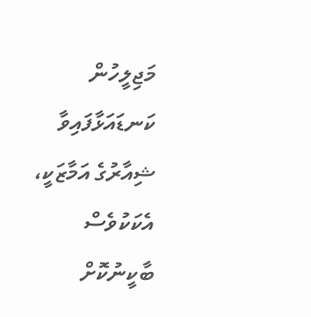މަޖިލީހުން ކަނޑައަޅާފައިވާ ޝިއާރުގެ އަމާޒަކީ، އެކަކުވެސް ބާކީނުކޮށް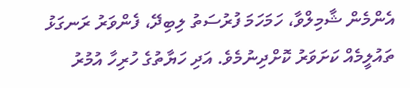އެންމެން ޝާމިލްވާ، ހަމަހަމަ ފުރުސަތު ލިބިދޭ، ފެންވަރު ރަނގަޅު ތައުލީމެއް ކަށަވަރު ކޮށްދިނުމެވެ. އަދި ހަޔާތުގެ ހުރިހާ އުމުރު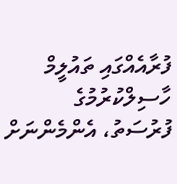ފުރާއެއްގައި ތައުލީމް ހާސިލްކުރުމުގެ ފުރުސަތު، އެންމެންނަށް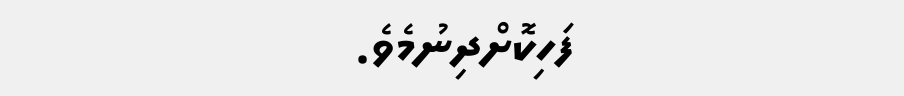ފަހިކޮށްދިނުމެވެ.